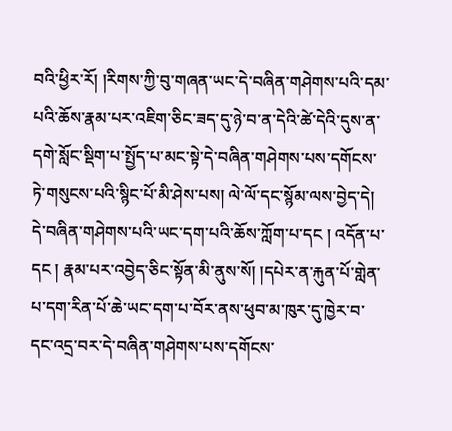བའི་ཕྱིར་རོ། །རིགས་ཀྱི་བུ་གཞན་ཡང་དེ་བཞིན་གཤེགས་པའི་དམ་པའི་ཆོས་རྣམ་པར་འཇིག་ཅིང་ཟད་དུ་ཉེ་བ་ན་དེའི་ཚེ་དེའི་དུས་ན་དགེ་སློང་སྡིག་པ་སྤྱོད་པ་མང་སྟེ་དེ་བཞིན་གཤེགས་པས་དགོངས་ཏེ་གསུངས་པའི་སྙིང་པོ་མི་ཤེས་པས། ལེ་ལོ་དང་སྙོམ་ལས་བྱེད་དེ། དེ་བཞིན་གཤེགས་པའི་ཡང་དག་པའི་ཆོས་ཀློག་པ་དང ། འདོན་པ་དང ། རྣམ་པར་འབྱེད་ཅིང་སྟོན་མི་ནུས་སོ། །དཔེར་ན་རྐུན་པོ་གླེན་པ་དག་རིན་པོ་ཆེ་ཡང་དག་པ་བོར་ནས་ཕུབ་མ་ཁུར་དུ་ཁྱེར་བ་དང་འདྲ་བར་དེ་བཞིན་གཤེགས་པས་དགོངས་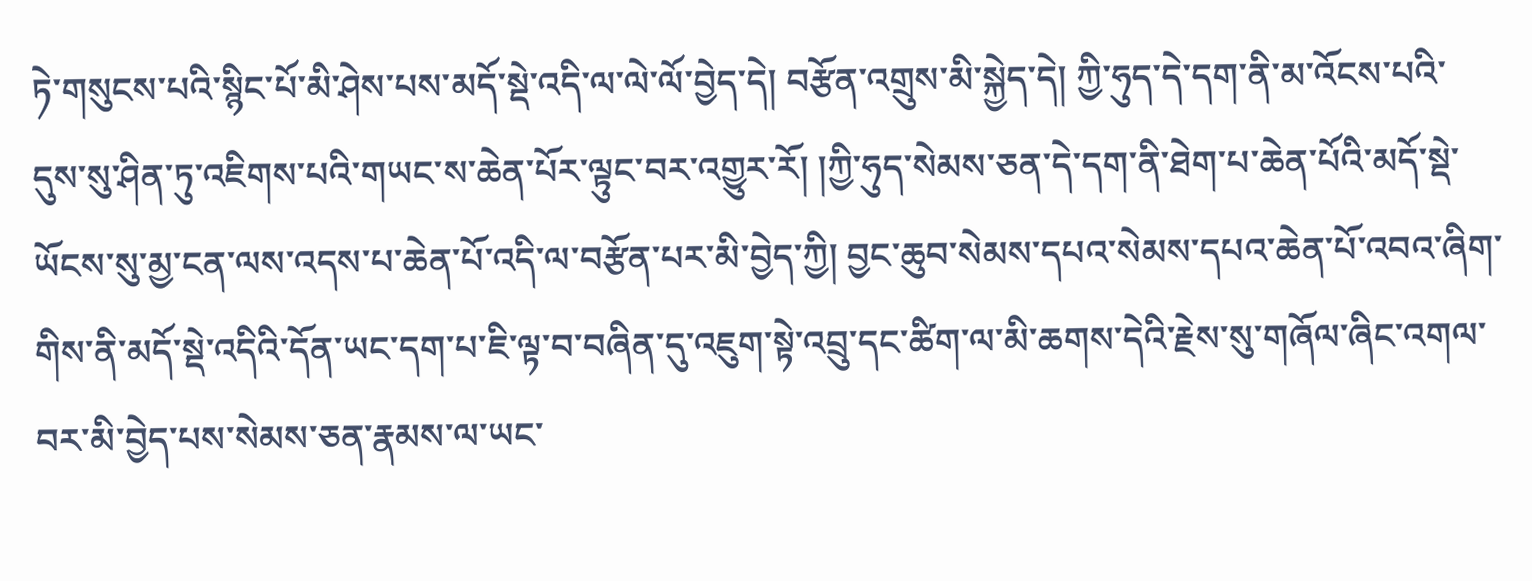ཏེ་གསུངས་པའི་སྙིང་པོ་མི་ཤེས་པས་མདོ་སྡེ་འདི་ལ་ལེ་ལོ་བྱེད་དེ། བརྩོན་འགྲུས་མི་སྐྱེད་དེ། ཀྱི་ཧུད་དེ་དག་ནི་མ་འོངས་པའི་དུས་སུ་ཤིན་ཏུ་འཇིགས་པའི་གཡང་ས་ཆེན་པོར་ལྟུང་བར་འགྱུར་རོ། །ཀྱི་ཧུད་སེམས་ཅན་དེ་དག་ནི་ཐེག་པ་ཆེན་པོའི་མདོ་སྡེ་ཡོངས་སུ་མྱ་ངན་ལས་འདས་པ་ཆེན་པོ་འདི་ལ་བརྩོན་པར་མི་བྱེད་ཀྱི། བྱང་ཆུབ་སེམས་དཔའ་སེམས་དཔའ་ཆེན་པོ་འབའ་ཞིག་གིས་ནི་མདོ་སྡེ་འདིའི་དོན་ཡང་དག་པ་ཇི་ལྟ་བ་བཞིན་དུ་འཇུག་སྟེ་འབྲུ་དང་ཚིག་ལ་མི་ཆགས་དེའི་རྗེས་སུ་གཞོལ་ཞིང་འགལ་བར་མི་བྱེད་པས་སེམས་ཅན་རྣམས་ལ་ཡང་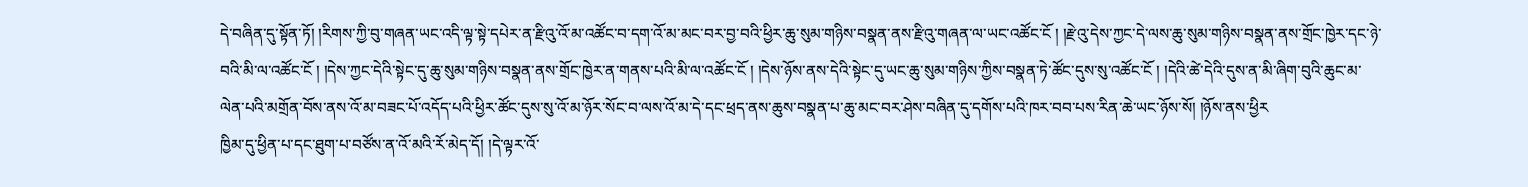དེ་བཞིན་དུ་སྟོན་ཏོ། །རིགས་ཀྱི་བུ་གཞན་ཡང་འདི་ལྟ་སྟེ་དཔེར་ན་རྫིའུ་འོ་མ་འཚོང་བ་དག་འོ་མ་མང་བར་བྱ་བའི་ཕྱིར་ཆུ་སུམ་གཉིས་བསྣན་ནས་རྫིའུ་གཞན་ལ་ཡང་འཚོང་ངོ ། །རྫེའུ་དེས་ཀྱང་དེ་ལས་ཆུ་སུམ་གཉིས་བསྣན་ནས་གྲོང་ཁྱེར་དང་ཉེ་བའི་མི་ལ་འཚོང་ངོ ། །དེས་ཀྱང་དེའི་སྟེང་དུ་ཆུ་སུམ་གཉིས་བསྣན་ནས་གྲོང་ཁྱེར་ན་གནས་པའི་མི་ལ་འཚོང་ངོ ། །དེས་ཉོས་ནས་དེའི་སྟེང་དུ་ཡང་ཆུ་སུམ་གཉིས་ཀྱིས་བསྣན་ཏེ་ཚོང་དུས་སུ་འཚོང་ངོ ། །དེའི་ཚེ་དེའི་དུས་ན་མི་ཞིག་བུའི་ཆུང་མ་ལེན་པའི་མགྲོན་བོས་ནས་འོ་མ་བཟང་པོ་འདོད་པའི་ཕྱིར་ཚོང་དུས་སུ་འོ་མ་ཉོར་སོང་བ་ལས་འོ་མ་དེ་དང་ཕྲད་ནས་ཆུས་བསྣན་པ་ཆུ་མང་བར་ཤེས་བཞིན་དུ་དགོས་པའི་ཁར་བབ་པས་རིན་ཆེ་ཡང་ཉོས་སོ། །ཉོས་ནས་ཕྱིར
ཁྱིམ་དུ་ཕྱིན་པ་དང་ཐུག་པ་བཙོས་ན་འོ་མའི་རོ་མེད་དོ། །དེ་ལྟར་འོ་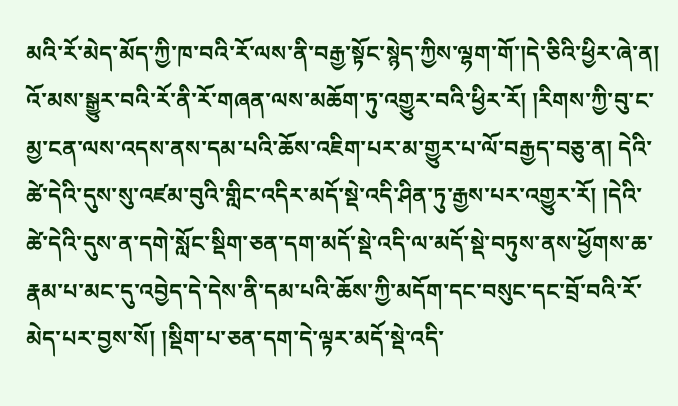མའི་རོ་མེད་མོད་ཀྱི་ཁ་བའི་རོ་ལས་ནི་བརྒྱ་སྟོང་སྙེད་ཀྱིས་ལྷག་གོ་།དེ་ཅིའི་ཕྱིར་ཞེ་ན། འོ་མས་སྒྱུར་བའི་རོ་ནི་རོ་གཞན་ལས་མཆོག་ཏུ་འགྱུར་བའི་ཕྱིར་རོ། །རིགས་ཀྱི་བུ་ང་མྱ་ངན་ལས་འདས་ནས་དམ་པའི་ཆོས་འཇིག་པར་མ་གྱུར་པ་ལོ་བརྒྱད་བཅུ་ན། དེའི་ཚེ་དེའི་དུས་སུ་འཛམ་བུའི་གླིང་འདིར་མདོ་སྡེ་འདི་ཤིན་ཏུ་རྒྱས་པར་འགྱུར་རོ། །དེའི་ཚེ་དེའི་དུས་ན་དགེ་སློང་སྡིག་ཅན་དག་མདོ་སྡེ་འདི་ལ་མདོ་སྡེ་བཏུས་ནས་ཕྱོགས་ཆ་རྣམ་པ་མང་དུ་འབྱེད་དེ་དེས་ནི་དམ་པའི་ཆོས་ཀྱི་མདོག་དང་བསུང་དང་བྲོ་བའི་རོ་མེད་པར་བྱས་སོ། །སྡིག་པ་ཅན་དག་དེ་ལྟར་མདོ་སྡེ་འདི་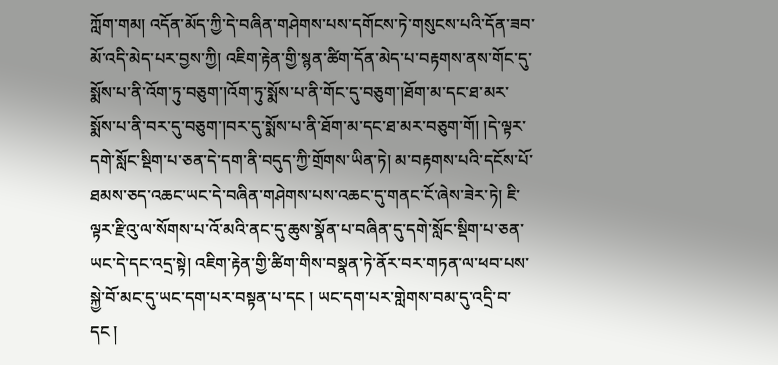ཀློག་གམ། འདོན་མོད་ཀྱི་དེ་བཞིན་གཤེགས་པས་དགོངས་ཏེ་གསུངས་པའི་དོན་ཟབ་མོ་འདི་མེད་པར་བྱས་ཀྱི། འཇིག་རྟེན་གྱི་སྙན་ཚིག་དོན་མེད་པ་བརྟགས་ནས་གོང་དུ་སྨོས་པ་ནི་འོག་ཏུ་བཅུག་།འོག་ཏུ་སྨོས་པ་ནི་གོང་དུ་བཅུག་།ཐོག་མ་དང་ཐ་མར་སྨོས་པ་ནི་བར་དུ་བཅུག་།བར་དུ་སྨོས་པ་ནི་ཐོག་མ་དང་ཐ་མར་བཅུག་གོ། །དེ་ལྟར་དགེ་སློང་སྡིག་པ་ཅན་དེ་དག་ནི་བདུད་ཀྱི་གྲོགས་ཡིན་ཏེ། མ་བརྟགས་པའི་དངོས་པོ་ཐམས་ཅད་འཆང་ཡང་དེ་བཞིན་གཤེགས་པས་འཆང་དུ་གནང་ངོ་ཞེས་ཟེར་ཏེ། ཇི་ལྟར་རྫིའུ་ལ་སོགས་པ་འོ་མའི་ནང་དུ་ཆུས་སྣོན་པ་བཞིན་དུ་དགེ་སློང་སྡིག་པ་ཅན་ཡང་དེ་དང་འདྲ་སྟེ། འཇིག་རྟེན་གྱི་ཚིག་གིས་བསྣན་ཏེ་ནོར་བར་གཏན་ལ་ཕབ་པས་སྐྱེ་བོ་མང་དུ་ཡང་དག་པར་བསྟན་པ་དང ། ཡང་དག་པར་གླེགས་བམ་དུ་འདྲི་བ་དང །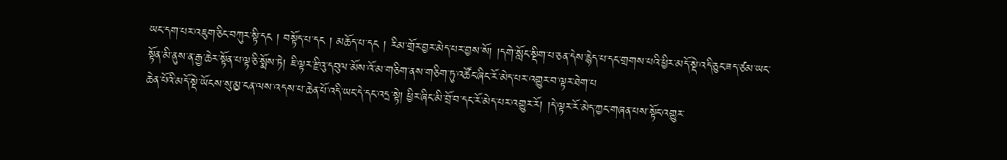ཡང་དག་པར་འཇུག་ཅིང་བཀུར་སྟི་དང ། བསྟོད་པ་དང ། མཆོད་པ་དང ། རིམ་གྲོར་བྱར་མེད་པར་བྱས་སོ། །དགེ་སློང་སྡིག་པ་ཅན་དེས་རྙེད་པ་དང་གྲགས་པའི་ཕྱིར་མདོ་སྡེ་འདི་ཅུང་ཟད་ཙམ་ཡང་སྟོན་མི་ནུས་ན་རྒྱ་ཆེར་སྟོན་པ་ལྟ་ཅི་སྨོས་ཏེ། ཇི་ལྟར་རྫིའུ་དབུལ་མོས་འོ་མ་གཅིག་ནས་གཅིག་ཏུ་འཚོང་ཞིང་རོ་མེད་པར་འགྱུར་བ་ལྟར་ཐེག་པ
ཆེན་པོའི་མདོ་སྡེ་ཡོངས་སུ་མྱ་ངན་ལས་འདས་པ་ཆེན་པོ་འདི་ཡང་དེ་དང་འདྲ་སྟེ། ཕྱིར་ཞིང་མི་བྲོ་བ་དང་རོ་མེད་པར་འགྱུར་རོ། །དེ་ལྟར་རོ་མེད་ཀྱང་གཞན་པས་སྟོང་འགྱུར་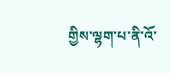གྱིས་ལྷག་པ་ནི་འོ་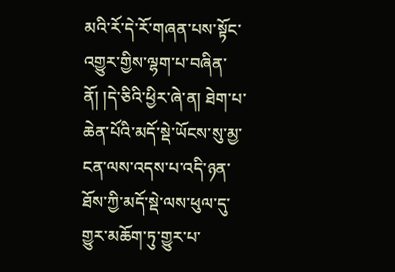མའི་རོ་དེ་རོ་གཞན་པས་སྟོང་འགྱུར་གྱིས་ལྷག་པ་བཞིན་ནོ། །དེ་ཅིའི་ཕྱིར་ཞེ་ན། ཐེག་པ་ཆེན་པོའི་མདོ་སྡེ་ཡོངས་སུ་མྱ་ངན་ལས་འདས་པ་འདི་ཉན་ཐོས་ཀྱི་མདོ་སྡེ་ལས་ཕུལ་དུ་གྱུར་མཆོག་ཏུ་གྱུར་པ་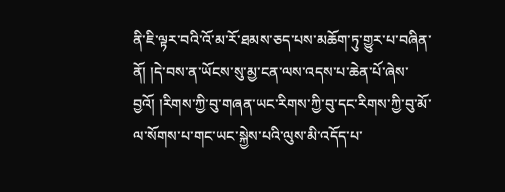ནི་ཇི་ལྟར་བའི་འོ་མ་རོ་ཐམས་ཅད་པས་མཆོག་ཏུ་གྱུར་པ་བཞིན་ནོ། །དེ་བས་ན་ཡོངས་སུ་མྱ་ངན་ལས་འདས་པ་ཆེན་པོ་ཞེས་བྱའོ། །རིགས་ཀྱི་བུ་གཞན་ཡང་རིགས་ཀྱི་བུ་དང་རིགས་ཀྱི་བུ་མོ་ལ་སོགས་པ་གང་ཡང་སྐྱེས་པའི་ལུས་མི་འདོད་པ་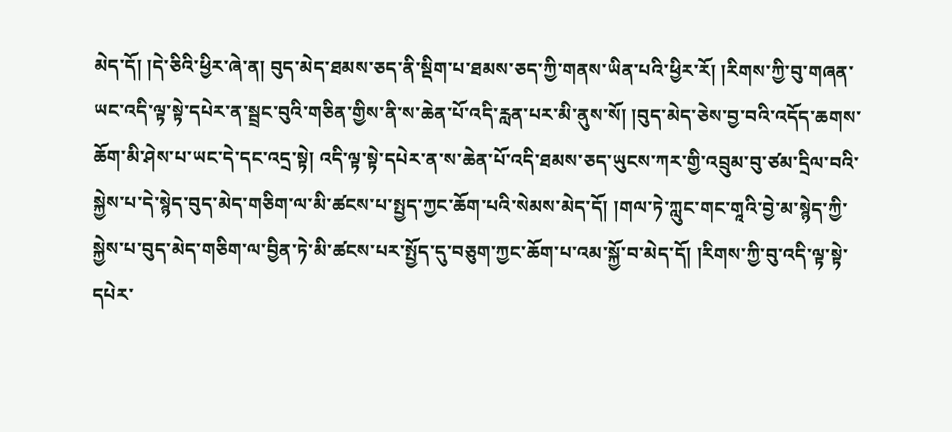མེད་དོ། །དེ་ཅིའི་ཕྱིར་ཞེ་ན། བུད་མེད་ཐམས་ཅད་ནི་སྡིག་པ་ཐམས་ཅད་ཀྱི་གནས་ཡིན་པའི་ཕྱིར་རོ། །རིགས་ཀྱི་བུ་གཞན་ཡང་འདི་ལྟ་སྟེ་དཔེར་ན་སྦྲང་བུའི་གཅིན་གྱིས་ནི་ས་ཆེན་པོ་འདི་རླན་པར་མི་ནུས་སོ། །བུད་མེད་ཅེས་བྱ་བའི་འདོད་ཆགས་ཆོག་མི་ཤེས་པ་ཡང་དེ་དང་འདྲ་སྟེ། འདི་ལྟ་སྟེ་དཔེར་ན་ས་ཆེན་པོ་འདི་ཐམས་ཅད་ཡུངས་ཀར་གྱི་འབྲུམ་བུ་ཙམ་དྲིལ་བའི་སྐྱེས་པ་དེ་སྙེད་བུད་མེད་གཅིག་ལ་མི་ཚངས་པ་སྤྱད་ཀྱང་ཆོག་པའི་སེམས་མེད་དོ། །གལ་ཏེ་ཀླུང་གང་གཱའི་བྱེ་མ་སྙེད་ཀྱི་སྐྱེས་པ་བུད་མེད་གཅིག་ལ་བྱིན་ཏེ་མི་ཚངས་པར་སྤྱོད་དུ་བཅུག་ཀྱང་ཆོག་པ་འམ་སྐྱོ་བ་མེད་དོ། །རིགས་ཀྱི་བུ་འདི་ལྟ་སྟེ་དཔེར་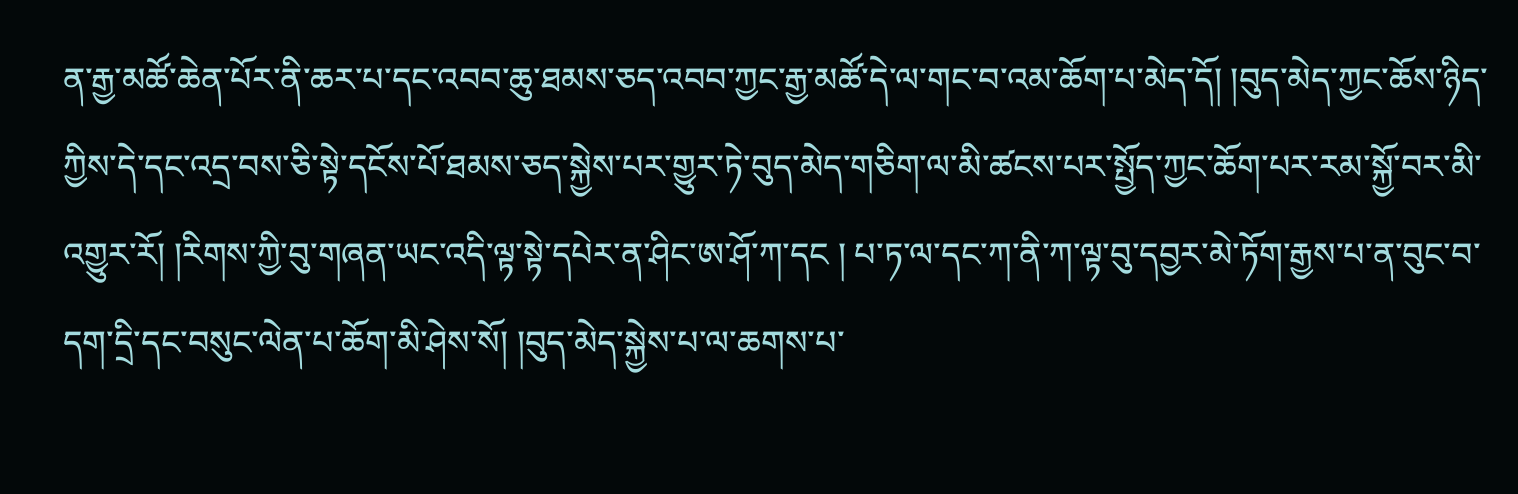ན་རྒྱ་མཚོ་ཆེན་པོར་ནི་ཆར་པ་དང་འབབ་ཆུ་ཐམས་ཅད་འབབ་ཀྱང་རྒྱ་མཚོ་དེ་ལ་གང་བ་འམ་ཆོག་པ་མེད་དོ། །བུད་མེད་ཀྱང་ཆོས་ཉིད་ཀྱིས་དེ་དང་འདྲ་བས་ཅི་སྟེ་དངོས་པོ་ཐམས་ཅད་སྐྱེས་པར་གྱུར་ཏེ་བུད་མེད་གཅིག་ལ་མི་ཚངས་པར་སྤྱོད་ཀྱང་ཆོག་པར་རམ་སྐྱོ་བར་མི་འགྱུར་རོ། །རིགས་ཀྱི་བུ་གཞན་ཡང་འདི་ལྟ་སྟེ་དཔེར་ན་ཤིང་ཨ་ཤོ་ཀ་དང ། པ་ཏ་ལ་དང་ཀ་ནི་ཀ་ལྟ་བུ་དབྱར་མེ་ཏོག་རྒྱས་པ་ན་བུང་བ་དག་དྲི་དང་བསུང་ལེན་པ་ཆོག་མི་ཤེས་སོ། །བུད་མེད་སྐྱེས་པ་ལ་ཆགས་པ་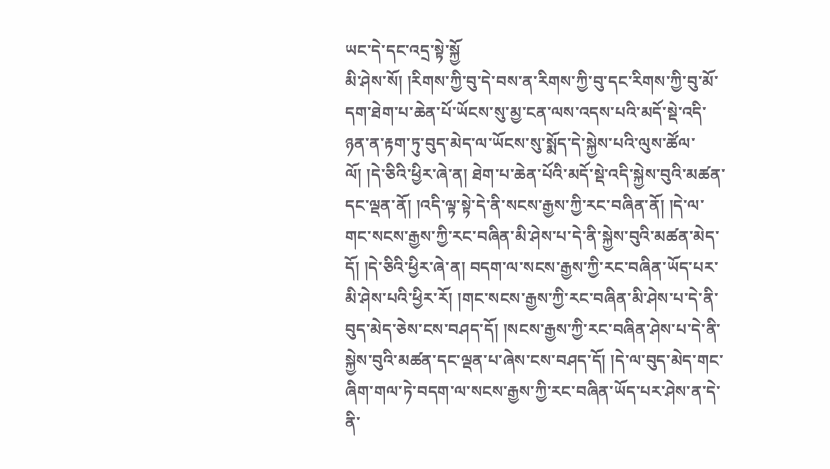ཡང་དེ་དང་འདྲ་སྟེ་སྐྱོ
མི་ཤེས་སོ། །རིགས་ཀྱི་བུ་དེ་བས་ན་རིགས་ཀྱི་བུ་དང་རིགས་ཀྱི་བུ་མོ་དག་ཐེག་པ་ཆེན་པོ་ཡོངས་སུ་མྱ་ངན་ལས་འདས་པའི་མདོ་སྡེ་འདི་ཉན་ན་རྟག་ཏུ་བུད་མེད་ལ་ཡོངས་སུ་སྨོད་དེ་སྐྱེས་པའི་ལུས་ཚོལ་ལོ། །དེ་ཅིའི་ཕྱིར་ཞེ་ན། ཐེག་པ་ཆེན་པོའི་མདོ་སྡེ་འདི་སྐྱེས་བུའི་མཚན་དང་ལྡན་ནོ། །འདི་ལྟ་སྟེ་དེ་ནི་སངས་རྒྱས་ཀྱི་རང་བཞིན་ནོ། །དེ་ལ་གང་སངས་རྒྱས་ཀྱི་རང་བཞིན་མི་ཤེས་པ་དེ་ནི་སྐྱེས་བུའི་མཚན་མེད་དོ། །དེ་ཅིའི་ཕྱིར་ཞེ་ན། བདག་ལ་སངས་རྒྱས་ཀྱི་རང་བཞིན་ཡོད་པར་མི་ཤེས་པའི་ཕྱིར་རོ། །གང་སངས་རྒྱས་ཀྱི་རང་བཞིན་མི་ཤེས་པ་དེ་ནི་བུད་མེད་ཅེས་ངས་བཤད་དོ། །སངས་རྒྱས་ཀྱི་རང་བཞིན་ཤེས་པ་དེ་ནི་སྐྱེས་བུའི་མཚན་དང་ལྡན་པ་ཞེས་ངས་བཤད་དོ། །དེ་ལ་བུད་མེད་གང་ཞིག་གལ་ཏེ་བདག་ལ་སངས་རྒྱས་ཀྱི་རང་བཞིན་ཡོད་པར་ཤེས་ན་དེ་ནི་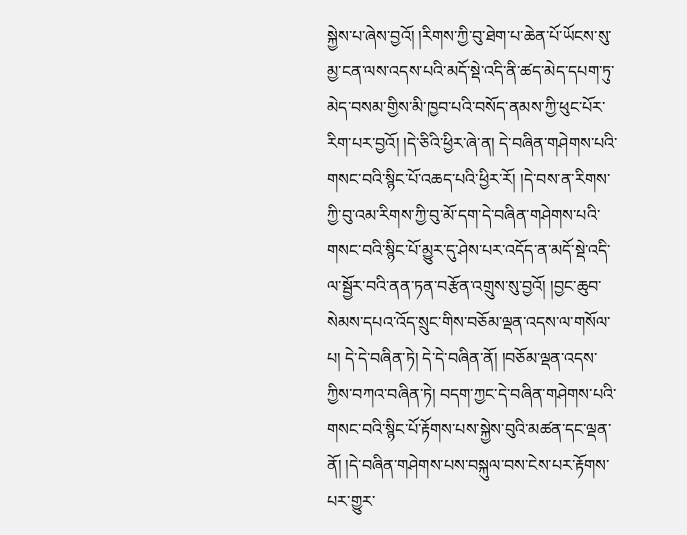སྐྱེས་པ་ཞེས་བྱའོ། །རིགས་ཀྱི་བུ་ཐེག་པ་ཆེན་པོ་ཡོངས་སུ་མྱ་ངན་ལས་འདས་པའི་མདོ་སྡེ་འདི་ནི་ཚད་མེད་དཔག་ཏུ་མེད་བསམ་གྱིས་མི་ཁྱབ་པའི་བསོད་ནམས་ཀྱི་ཕུང་པོར་རིག་པར་བྱའོ། །དེ་ཅིའི་ཕྱིར་ཞེ་ན། དེ་བཞིན་གཤེགས་པའི་གསང་བའི་སྙིང་པོ་འཆད་པའི་ཕྱིར་རོ། །དེ་བས་ན་རིགས་ཀྱི་བུ་འམ་རིགས་ཀྱི་བུ་མོ་དག་དེ་བཞིན་གཤེགས་པའི་གསང་བའི་སྙིང་པོ་མྱུར་དུ་ཤེས་པར་འདོད་ན་མདོ་སྡེ་འདི་ལ་སྦྱོར་བའི་ནན་ཏན་བརྩོན་འགྲུས་སུ་བྱའོ། །བྱང་ཆུབ་སེམས་དཔའ་འོད་སྲུང་གིས་བཅོམ་ལྡན་འདས་ལ་གསོལ་པ། དེ་དེ་བཞིན་ཏེ། དེ་དེ་བཞིན་ནོ། །བཅོམ་ལྡན་འདས་ཀྱིས་བཀའ་བཞིན་ཏེ། བདག་ཀྱང་དེ་བཞིན་གཤེགས་པའི་གསང་བའི་སྙིང་པོ་རྟོགས་པས་སྐྱེས་བུའི་མཚན་དང་ལྡན་ནོ། །དེ་བཞིན་གཤེགས་པས་བསྐུལ་བས་ངེས་པར་རྟོགས་པར་གྱུར་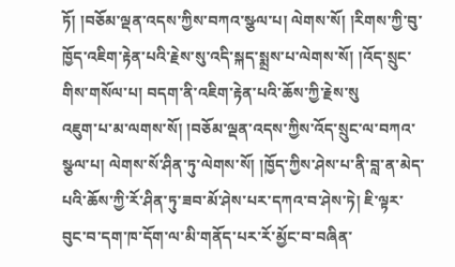ཏོ། །བཅོམ་ལྡན་འདས་ཀྱིས་བཀའ་སྩལ་པ། ལེགས་སོ། །རིགས་ཀྱི་བུ་ཁྱོད་འཇིག་རྟེན་པའི་རྗེས་སུ་འདི་སྐད་སྨྲས་པ་ལེགས་སོ། །འོད་སྲུང་གིས་གསོལ་པ། བདག་ནི་འཇིག་རྟེན་པའི་ཆོས་ཀྱི་རྗེས་སུ
འཇུག་པ་མ་ལགས་སོ། །བཅོམ་ལྡན་འདས་ཀྱིས་འོད་སྲུང་ལ་བཀའ་སྩལ་པ། ལེགས་སོ་ཤིན་ཏུ་ལེགས་སོ། །ཁྱོད་ཀྱིས་ཤེས་པ་ནི་བླ་ན་མེད་པའི་ཆོས་ཀྱི་རོ་ཤིན་ཏུ་ཟབ་མོ་ཤེས་པར་དཀའ་བ་ཤེས་ཏེ། ཇི་ལྟར་བུང་བ་དག་ཁ་དོག་ལ་མི་གནོད་པར་རོ་མྱོང་བ་བཞིན་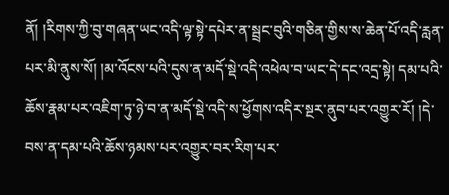ནོ། །རིགས་ཀྱི་བུ་གཞན་ཡང་འདི་ལྟ་སྟེ་དཔེར་ན་སྦྲང་བུའི་གཅིན་གྱིས་ས་ཆེན་པོ་འདི་རླན་པར་མི་ནུས་སོ། །མ་འོངས་པའི་དུས་ན་མདོ་སྡེ་འདི་འཕེལ་བ་ཡང་དེ་དང་འདྲ་སྟེ། དམ་པའི་ཆོས་རྣམ་པར་འཇིག་ཏུ་ཉེ་བ་ན་མདོ་སྡེ་འདི་ས་ཕྱོགས་འདིར་སྔར་ནུབ་པར་འགྱུར་རོ། །དེ་བས་ན་དམ་པའི་ཆོས་ཉམས་པར་འགྱུར་བར་རིག་པར་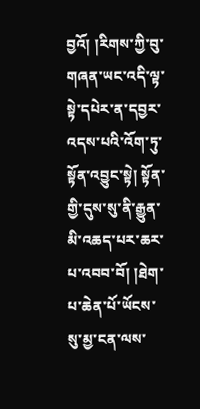བྱའོ། །རིགས་ཀྱི་བུ་གཞན་ཡང་འདི་ལྟ་སྟེ་དཔེར་ན་དབྱར་འདས་པའི་འོག་ཏུ་སྟོན་འབྱུང་སྟེ། སྟོན་གྱི་དུས་སུ་ནི་རྒྱུན་མི་འཆད་པར་ཆར་པ་འབབ་བོ། །ཐེག་པ་ཆེན་པོ་ཡོངས་སུ་མྱ་ངན་ལས་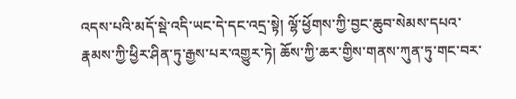འདས་པའི་མདོ་སྡེ་འདི་ཡང་དེ་དང་འདྲ་སྟེ། ལྷོ་ཕྱོགས་ཀྱི་བྱང་ཆུབ་སེམས་དཔའ་རྣམས་ཀྱི་ཕྱིར་ཤིན་ཏུ་རྒྱས་པར་འགྱུར་ཏེ། ཆོས་ཀྱི་ཆར་གྱིས་གནས་ཀུན་ཏུ་གང་བར་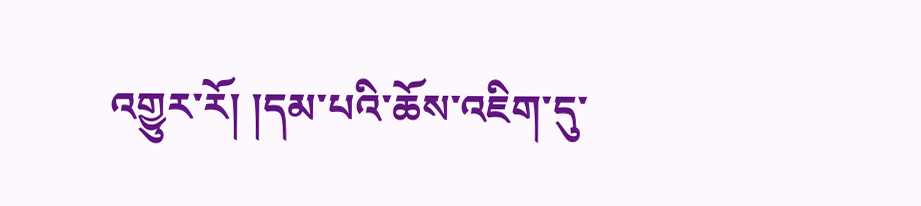འགྱུར་རོ། །དམ་པའི་ཆོས་འཇིག་དུ་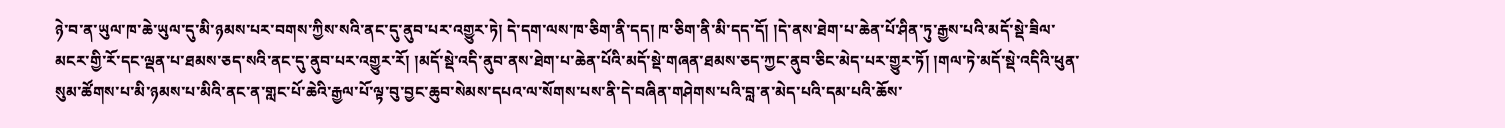ཉེ་བ་ན་ཡུལ་ཁ་ཆེ་ཡུལ་དུ་མི་ཉམས་པར་བགས་ཀྱིས་སའི་ནང་དུ་ནུབ་པར་འགྱུར་ཏེ། དེ་དག་ལས་ཁ་ཅིག་ནི་དད། ཁ་ཅིག་ནི་མི་དད་དོ། །དེ་ནས་ཐེག་པ་ཆེན་པོ་ཤིན་ཏུ་རྒྱས་པའི་མདོ་སྡེ་ཟིལ་མངར་གྱི་རོ་དང་ལྡན་པ་ཐམས་ཅད་སའི་ནང་དུ་ནུབ་པར་འགྱུར་རོ། །མདོ་སྡེ་འདི་ནུབ་ནས་ཐེག་པ་ཆེན་པོའི་མདོ་སྡེ་གཞན་ཐམས་ཅད་ཀྱང་ནུབ་ཅིང་མེད་པར་གྱུར་ཏོ། །གལ་ཏེ་མདོ་སྡེ་འདིའི་ཕུན་སུམ་ཚོགས་པ་མི་ཉམས་པ་མིའི་ནང་ན་གླང་པོ་ཆེའི་རྒྱལ་པོ་ལྟ་བུ་བྱང་ཆུབ་སེམས་དཔའ་ལ་སོགས་པས་ནི་དེ་བཞིན་གཤེགས་པའི་བླ་ན་མེད་པའི་དམ་པའི་ཆོས་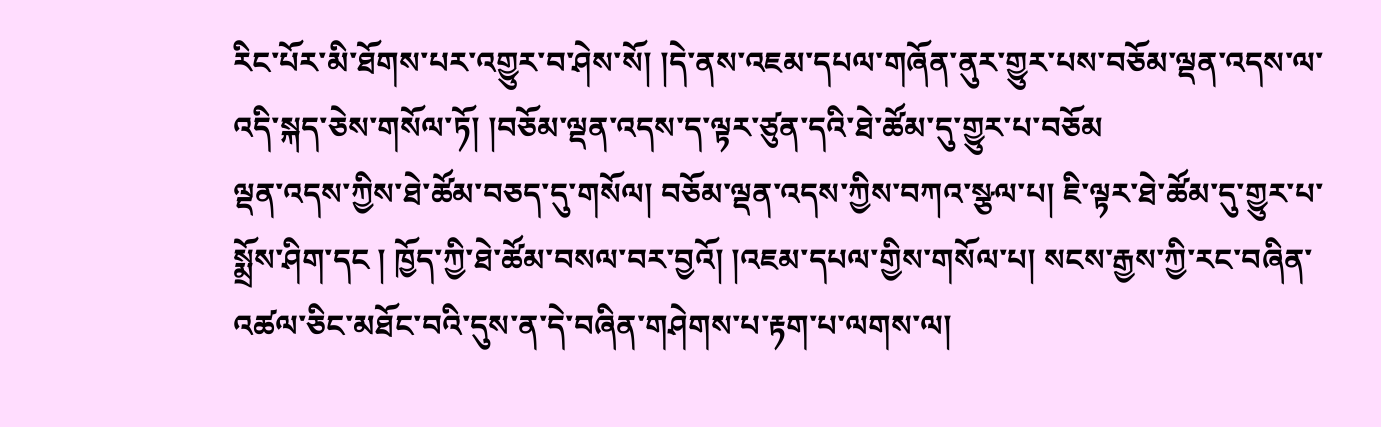རིང་པོར་མི་ཐོགས་པར་འགྱུར་བ་ཤེས་སོ། །དེ་ནས་འཇམ་དཔལ་གཞོན་ནུར་གྱུར་པས་བཅོམ་ལྡན་འདས་ལ་འདི་སྐད་ཅེས་གསོལ་ཏོ། །བཅོམ་ལྡན་འདས་ད་ལྟར་ཙུན་དའི་ཐེ་ཚོམ་དུ་གྱུར་པ་བཅོམ
ལྡན་འདས་ཀྱིས་ཐེ་ཚོམ་བཅད་དུ་གསོལ། བཅོམ་ལྡན་འདས་ཀྱིས་བཀའ་སྩལ་པ། ཇི་ལྟར་ཐེ་ཚོམ་དུ་གྱུར་པ་སྨྲོས་ཤིག་དང ། ཁྱོད་ཀྱི་ཐེ་ཚོམ་བསལ་བར་བྱའོ། །འཇམ་དཔལ་གྱིས་གསོལ་པ། སངས་རྒྱས་ཀྱི་རང་བཞིན་འཚལ་ཅིང་མཐོང་བའི་དུས་ན་དེ་བཞིན་གཤེགས་པ་རྟག་པ་ལགས་ལ།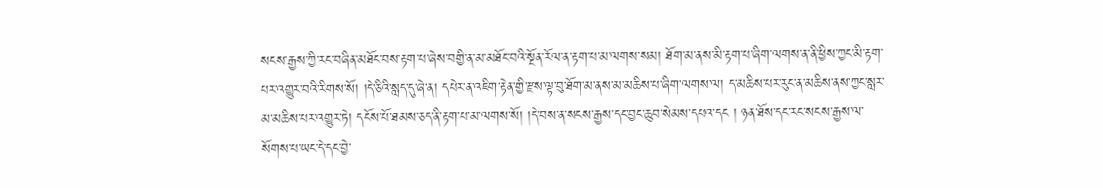སངས་རྒྱས་ཀྱི་རང་བཞིན་མཐོང་བས་རྟག་པ་ཞེས་བགྱི་ན་མ་མཐོང་བའི་སྔོན་རོལ་ན་རྟག་པ་མ་ལགས་སམ། ཐོག་མ་ནས་མི་རྟག་པ་ཞིག་ལགས་ན་ནི་ཕྱིས་ཀྱང་མི་རྟག་པར་འགྱུར་བའི་རིགས་སོ། །དེ་ཅིའི་སླད་དུ་ཞེ་ན། དཔེར་ན་འཇིག་རྟེན་གྱི་རྫས་ལྟ་བུ་ཐོག་མ་ནས་མ་མཆིས་པ་ཞིག་ལགས་ལ། ད་མཆིས་པར་རུང་ན་མཆིས་ནས་ཀྱང་སླར་མ་མཆིས་པར་འགྱུར་ཏེ། དངོས་པོ་ཐམས་ཅད་ནི་རྟག་པ་མ་ལགས་སོ། །དེ་བས་ན་སངས་རྒྱས་དང་བྱང་ཆུབ་སེམས་དཔའ་དང ། ཉན་ཐོས་དང་རང་སངས་རྒྱས་ལ་སོགས་པ་ཡང་དེ་དང་བྱེ་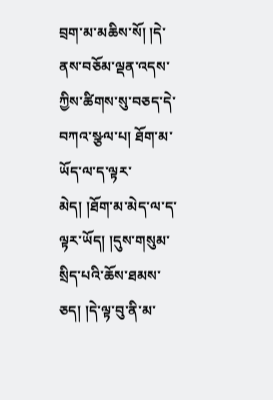བྲག་མ་མཆིས་སོ། །དེ་ནས་བཅོམ་ལྡན་འདས་ཀྱིས་ཚིགས་སུ་བཅད་དེ་བཀའ་སྩལ་པ། ཐོག་མ་ཡོད་ལ་ད་ལྟར་མེད། །ཐོག་མ་མེད་ལ་ད་ལྟར་ཡོད། །དུས་གསུམ་སྲིད་པའི་ཆོས་ཐམས་ཅད། །དེ་ལྟ་བུ་ནི་མ་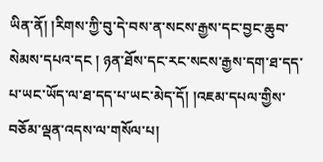ཡིན་ནོ། །རིགས་ཀྱི་བུ་དེ་བས་ན་སངས་རྒྱས་དང་བྱང་ཆུབ་སེམས་དཔའ་དང ། ཉན་ཐོས་དང་རང་སངས་རྒྱས་དག་ཐ་དད་པ་ཡང་ཡོད་ལ་ཐ་དད་པ་ཡང་མེད་དོ། །འཇམ་དཔལ་གྱིས་བཅོམ་ལྡན་འདས་ལ་གསོལ་པ།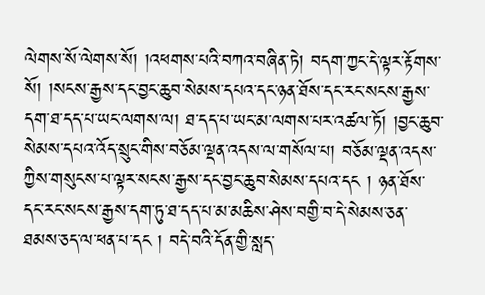ལེགས་སོ་ལེགས་སོ། །འཕགས་པའི་བཀའ་བཞིན་ཏེ། བདག་ཀྱང་དེ་ལྟར་རྟོགས་སོ། །སངས་རྒྱས་དང་བྱང་ཆུབ་སེམས་དཔའ་དང་ཉན་ཐོས་དང་རང་སངས་རྒྱས་དག་ཐ་དད་པ་ཡང་ལགས་ལ། ཐ་དད་པ་ཡང་མ་ལགས་པར་འཚལ་ཏོ། །བྱང་ཆུབ་སེམས་དཔའ་འོད་སྲུང་གིས་བཅོམ་ལྡན་འདས་ལ་གསོལ་པ། བཅོམ་ལྡན་འདས་ཀྱིས་གསུངས་པ་ལྟར་སངས་རྒྱས་དང་བྱང་ཆུབ་སེམས་དཔའ་དང ། ཉན་ཐོས་དང་རང་སངས་རྒྱས་དག་ཏུ་ཐ་དད་པ་མ་མཆིས་ཤེས་བགྱི་བ་དེ་སེམས་ཅན་ཐམས་ཅད་ལ་ཕན་པ་དང ། བདེ་བའི་དོན་གྱི་སླད་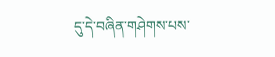དུ་དེ་བཞིན་གཤེགས་པས་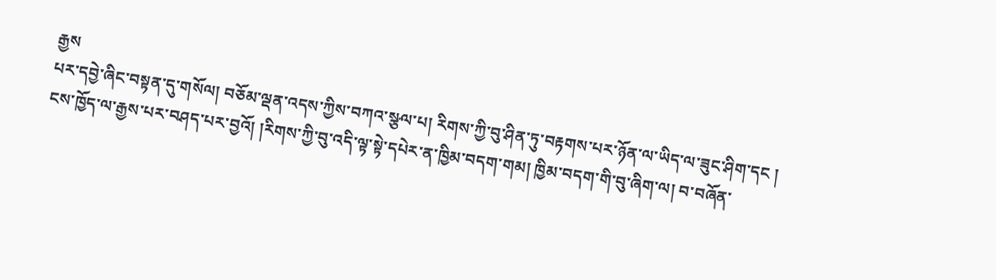རྒྱས
པར་དབྱེ་ཞིང་བསྟན་དུ་གསོལ། བཅོམ་ལྡན་འདས་ཀྱིས་བཀའ་སྩལ་པ། རིགས་ཀྱི་བུ་ཤིན་ཏུ་བརྟགས་པར་ཉོན་ལ་ཡིད་ལ་ཟུང་ཤིག་དང ། ངས་ཁྱོད་ལ་རྒྱས་པར་བཤད་པར་བྱའོ། །རིགས་ཀྱི་བུ་འདི་ལྟ་སྟེ་དཔེར་ན་ཁྱིམ་བདག་གམ། ཁྱིམ་བདག་གི་བུ་ཞིག་ལ། བ་བཞོན་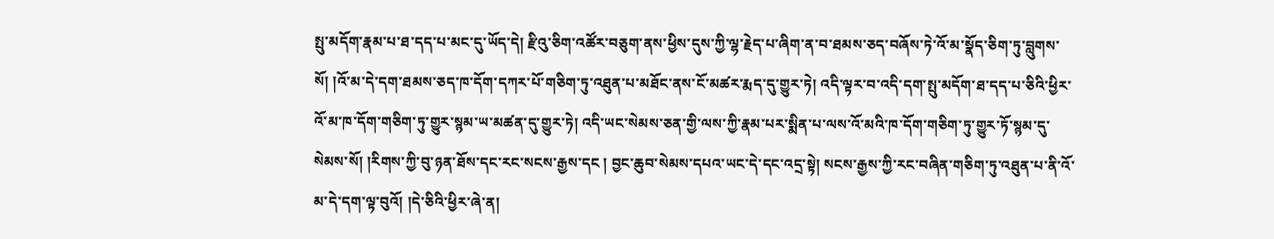སྤུ་མདོག་རྣམ་པ་ཐ་དད་པ་མང་དུ་ཡོད་དེ། རྫིའུ་ཅིག་འཚོར་བཅུག་ནས་ཕྱིས་དུས་ཀྱི་ལྷ་རྗེད་པ་ཞིག་ན་བ་ཐམས་ཅད་བཞོས་ཏེ་འོ་མ་སྣོད་ཅིག་ཏུ་བླུགས་སོ། །འོ་མ་དེ་དག་ཐམས་ཅད་ཁ་དོག་དཀར་པོ་གཅིག་ཏུ་འཐུན་པ་མཐོང་ནས་ངོ་མཚར་རྨད་དུ་གྱུར་ཏེ། འདི་ལྟར་བ་འདི་དག་སྤུ་མདོག་ཐ་དད་པ་ཅིའི་ཕྱིར་འོ་མ་ཁ་དོག་གཅིག་ཏུ་གྱུར་སྙམ་ཡ་མཚན་དུ་གྱུར་ཏེ། འདི་ཡང་སེམས་ཅན་གྱི་ལས་ཀྱི་རྣམ་པར་སྨིན་པ་ལས་འོ་མའི་ཁ་དོག་གཅིག་ཏུ་གྱུར་ཏོ་སྙམ་དུ་སེམས་སོ། །རིགས་ཀྱི་བུ་ཉན་ཐོས་དང་རང་སངས་རྒྱས་དང ། བྱང་ཆུབ་སེམས་དཔའ་ཡང་དེ་དང་འདྲ་སྟེ། སངས་རྒྱས་ཀྱི་རང་བཞིན་གཅིག་ཏུ་འཐུན་པ་ནི་འོ་མ་དེ་དག་ལྟ་བུའོ། །དེ་ཅིའི་ཕྱིར་ཞེ་ན།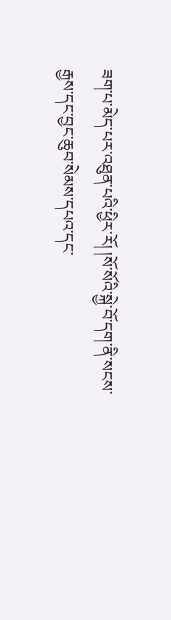ཟག་པ་མེད་པར་འཐུན་པའི་ཕྱིར་རོ། །སོ་སོའི་སྐྱེ་བོ་དག་ནི་སངས་རྒྱས་དང་བྱང་ཆུབ་སེམས་དཔའ་དང་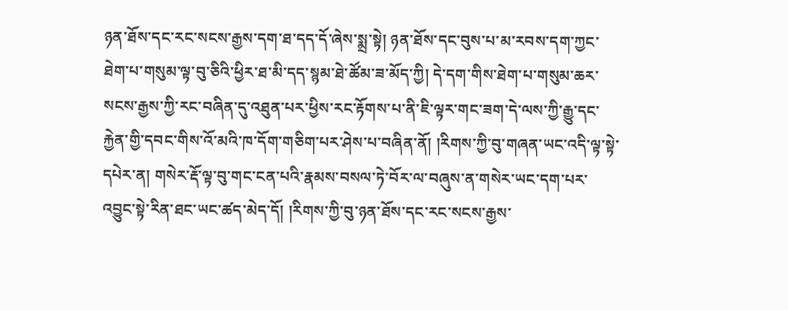ཉན་ཐོས་དང་རང་སངས་རྒྱས་དག་ཐ་དད་དོ་ཞེས་སྨྲ་སྟེ། ཉན་ཐོས་དང་བུས་པ་མ་རབས་དག་ཀྱང་ཐེག་པ་གསུམ་ལྟ་བུ་ཅིའི་ཕྱིར་ཐ་མི་དད་སྙམ་ཐེ་ཚོམ་ཟ་མོད་ཀྱི། དེ་དག་གིས་ཐེག་པ་གསུམ་ཆར་སངས་རྒྱས་ཀྱི་རང་བཞིན་དུ་འཐུན་པར་ཕྱིས་རང་རྟོགས་པ་ནི་ཇི་ལྟར་གང་ཟག་དེ་ལས་ཀྱི་རྒྱུ་དང་རྐྱེན་གྱི་དབང་གིས་འོ་མའི་ཁ་དོག་གཅིག་པར་ཤེས་པ་བཞིན་ནོ། །རིགས་ཀྱི་བུ་གཞན་ཡང་འདི་ལྟ་སྟེ་དཔེར་ན། གསེར་རྡོ་ལྟ་བུ་གང་ངན་པའི་རྣམས་བསལ་ཏེ་བོར་ལ་བཞུས་ན་གསེར་ཡང་དག་པར་འབྱུང་སྟེ་རིན་ཐང་ཡང་ཚད་མེད་དོ། །རིགས་ཀྱི་བུ་ཉན་ཐོས་དང་རང་སངས་རྒྱས་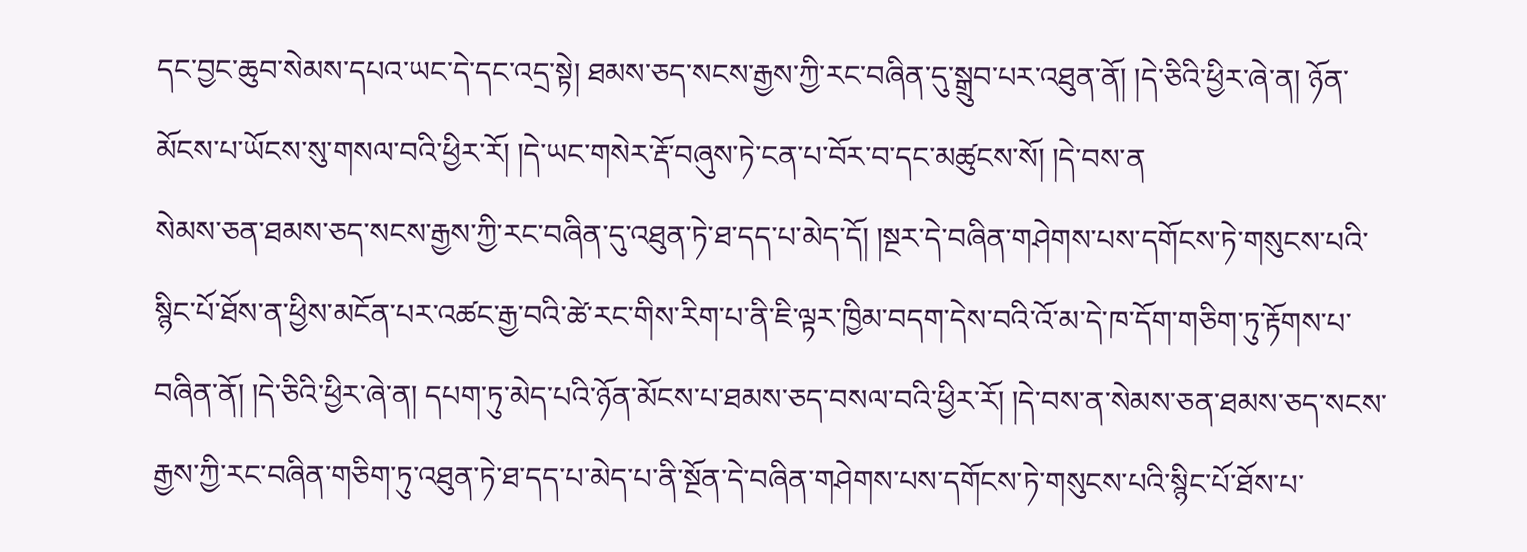དང་བྱང་ཆུབ་སེམས་དཔའ་ཡང་དེ་དང་འདྲ་སྟེ། ཐམས་ཅད་སངས་རྒྱས་ཀྱི་རང་བཞིན་དུ་སྒྲུབ་པར་འཐུན་ནོ། །དེ་ཅིའི་ཕྱིར་ཞེ་ན། ཉོན་མོངས་པ་ཡོངས་སུ་གསལ་བའི་ཕྱིར་རོ། །དེ་ཡང་གསེར་རྡོ་བཞུས་ཏེ་ངན་པ་བོར་བ་དང་མཚུངས་སོ། །དེ་བས་ན
སེམས་ཅན་ཐམས་ཅད་སངས་རྒྱས་ཀྱི་རང་བཞིན་དུ་འཐུན་ཏེ་ཐ་དད་པ་མེད་དོ། །སྔར་དེ་བཞིན་གཤེགས་པས་དགོངས་ཏེ་གསུངས་པའི་སྙིང་པོ་ཐོས་ན་ཕྱིས་མངོན་པར་འཚང་རྒྱ་བའི་ཚེ་རང་གིས་རིག་པ་ནི་ཇི་ལྟར་ཁྱིམ་བདག་དེས་བའི་འོ་མ་དེ་ཁ་དོག་གཅིག་ཏུ་རྟོགས་པ་བཞིན་ནོ། །དེ་ཅིའི་ཕྱིར་ཞེ་ན། དཔག་ཏུ་མེད་པའི་ཉོན་མོངས་པ་ཐམས་ཅད་བསལ་བའི་ཕྱིར་རོ། །དེ་བས་ན་སེམས་ཅན་ཐམས་ཅད་སངས་རྒྱས་ཀྱི་རང་བཞིན་གཅིག་ཏུ་འཐུན་ཏེ་ཐ་དད་པ་མེད་པ་ནི་སྔོན་དེ་བཞིན་གཤེགས་པས་དགོངས་ཏེ་གསུངས་པའི་སྙིང་པོ་ཐོས་པ་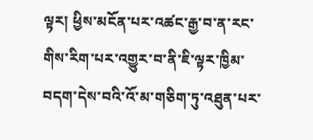ལྟར། ཕྱིས་མངོན་པར་འཚང་རྒྱ་བ་ན་རང་གིས་རིག་པར་འགྱུར་བ་ནི་ཇི་ལྟར་ཁྱིམ་བདག་དེས་བའི་འོ་མ་གཅིག་ཏུ་འཐུན་པར་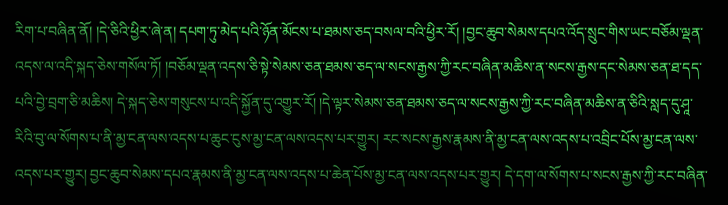རིག་པ་བཞིན་ནོ། །དེ་ཅིའི་ཕྱིར་ཞེ་ན། དཔག་ཏུ་མེད་པའི་ཉོན་མོངས་པ་ཐམས་ཅད་བསལ་བའི་ཕྱིར་རོ། །བྱང་ཆུབ་སེམས་དཔའ་འོད་སྲུང་གིས་ཡང་བཅོམ་ལྡན་འདས་ལ་འདི་སྐད་ཅེས་གསོལ་ཏོ། །བཅོམ་ལྡན་འདས་ཅི་སྟེ་སེམས་ཅན་ཐམས་ཅད་ལ་སངས་རྒྱས་ཀྱི་རང་བཞིན་མཆིས་ན་སངས་རྒྱས་དང་སེམས་ཅན་ཐ་དད་པའི་བྱེ་བྲག་ཅི་མཆིས། དེ་སྐད་ཅེས་གསུངས་པ་འདི་སྐྱོན་དུ་འགྱུར་རོ། །དེ་ལྟར་སེམས་ཅན་ཐམས་ཅད་ལ་སངས་རྒྱས་ཀྱི་རང་བཞིན་མཆིས་ན་ཅིའི་སླད་དུ་ཤཱ་རིའི་བུ་ལ་སོགས་པ་ནི་མྱ་ངན་ལས་འདས་པ་ཆུང་ངུས་མྱ་ངན་ལས་འདས་པར་གྱུར། རང་སངས་རྒྱས་རྣམས་ནི་མྱ་ངན་ལས་འདས་པ་འབྲིང་པོས་མྱ་ངན་ལས་འདས་པར་གྱུར། བྱང་ཆུབ་སེམས་དཔའ་རྣམས་ནི་མྱ་ངན་ལས་འདས་པ་ཆེན་པོས་མྱ་ངན་ལས་འདས་པར་གྱུར། དེ་དག་ལ་སོགས་པ་སངས་རྒྱས་ཀྱི་རང་བཞིན་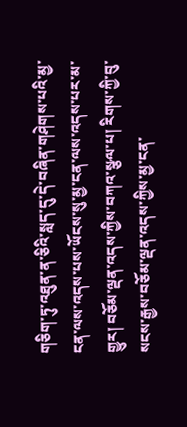གཅིག་ཏུ་འཐུན་ན་ཅིའི་སླད་དུ་དེ་བཞིན་གཤེགས་པའི་མྱ་ངན་ལས་འདས་པས་ཡོངས་སུ་མྱ་ངན་ལས་འདས་པར་མ་གྱུར། བཅོམ་ལྡན་འདས་ཀྱིས་བཀའ་སྩལ་པ། རིགས་ཀྱི་བུ་སངས་རྒྱས་བཅོམ་ལྡན་འདས་ཀྱིས་མྱ་ངན་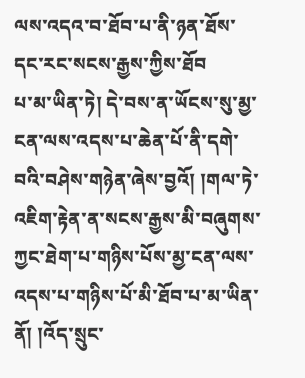ལས་འདའ་བ་ཐོབ་པ་ནི་ཉན་ཐོས་དང་རང་སངས་རྒྱས་ཀྱིས་ཐོབ
པ་མ་ཡིན་ཏེ། དེ་བས་ན་ཡོངས་སུ་མྱ་ངན་ལས་འདས་པ་ཆེན་པོ་ནི་དགེ་བའི་བཤེས་གཉེན་ཞེས་བྱའོ། །གལ་ཏེ་འཇིག་རྟེན་ན་སངས་རྒྱས་མི་བཞུགས་ཀྱང་ཐེག་པ་གཉིས་པོས་མྱ་ངན་ལས་འདས་པ་གཉིས་པོ་མི་ཐོབ་པ་མ་ཡིན་ནོ། །འོད་སྲུང་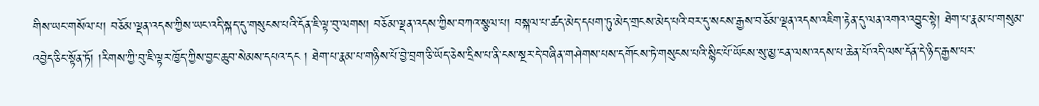གིས་ཡང་གསོལ་པ། བཅོམ་ལྡན་འདས་ཀྱིས་ཡང་འདི་སྐད་དུ་གསུངས་པའི་དོན་ཇི་ལྟ་བུ་ལགས། བཅོམ་ལྡན་འདས་ཀྱིས་བཀའ་སྩལ་པ། བསྐལ་པ་ཚད་མེད་དཔག་ཏུ་མེད་གྲངས་མེད་པའི་བར་དུ་སངས་རྒྱས་བཅོམ་ལྡན་འདས་འཇིག་རྟེན་དུ་ལན་འགའ་འབྱུང་སྟེ། ཐེག་པ་རྣམ་པ་གསུམ་འབྱེད་ཅིང་སྟོན་ཏོ། །རིགས་ཀྱི་བུ་ཇི་ལྟར་ཁྱོད་ཀྱིས་བྱང་ཆུབ་སེམས་དཔའ་དང ། ཐེག་པ་རྣམ་པ་གཉིས་པོ་བྱེ་བྲག་ཅི་ཡོད་ཅེས་དྲིས་པ་ནི་ངས་སྔར་དེ་བཞིན་གཤེགས་པས་དགོངས་ཏེ་གསུངས་པའི་སྙིང་པོ་ཡོངས་སུ་མྱ་ངན་ལས་འདས་པ་ཆེན་པོ་འདི་ལས་དོན་དེ་ཉིད་རྒྱས་པར་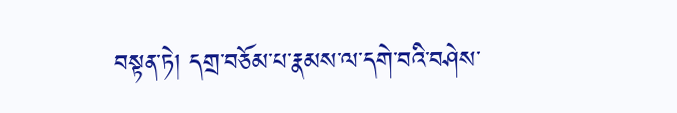བསྟན་ཏེ། དགྲ་བཅོམ་པ་རྣམས་ལ་དགེ་བའི་བཤེས་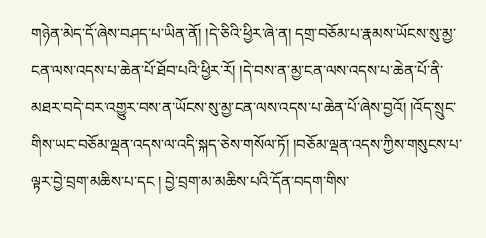གཉེན་མེད་དོ་ཞེས་བཤད་པ་ཡིན་ནོ། །དེ་ཅིའི་ཕྱིར་ཞེ་ན། དགྲ་བཅོམ་པ་རྣམས་ཡོངས་སུ་མྱ་ངན་ལས་འདས་པ་ཆེན་པོ་ཐོབ་པའི་ཕྱིར་རོ། །དེ་བས་ན་མྱ་ངན་ལས་འདས་པ་ཆེན་པོ་ནི་མཐར་བདེ་བར་འགྱུར་བས་ན་ཡོངས་སུ་མྱ་ངན་ལས་འདས་པ་ཆེན་པོ་ཞེས་བྱའོ། །འོད་སྲུང་གིས་ཡང་བཅོམ་ལྡན་འདས་ལ་འདི་སྐད་ཅེས་གསོལ་ཏོ། །བཅོམ་ལྡན་འདས་ཀྱིས་གསུངས་པ་ལྟར་བྱེ་བྲག་མཆིས་པ་དང ། བྱེ་བྲག་མ་མཆིས་པའི་དོན་བདག་གིས་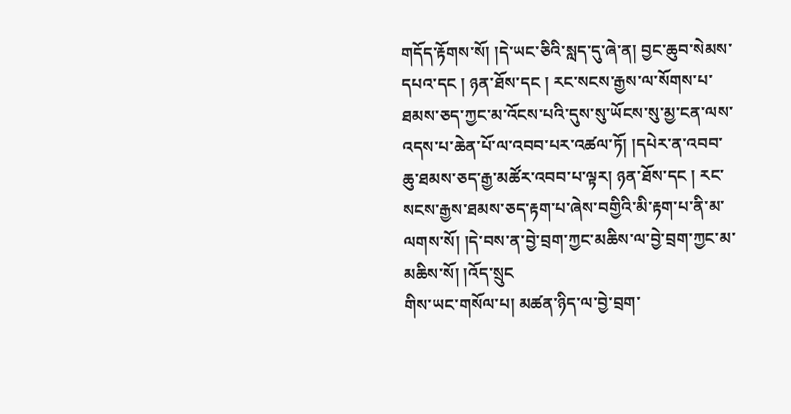གདོད་རྟོགས་སོ། །དེ་ཡང་ཅིའི་སླད་དུ་ཞེ་ན། བྱང་ཆུབ་སེམས་དཔའ་དང ། ཉན་ཐོས་དང ། རང་སངས་རྒྱས་ལ་སོགས་པ་ཐམས་ཅད་ཀྱང་མ་འོངས་པའི་དུས་སུ་ཡོངས་སུ་མྱ་ངན་ལས་འདས་པ་ཆེན་པོ་ལ་འབབ་པར་འཚལ་ཏོ། །དཔེར་ན་འབབ་ཆུ་ཐམས་ཅད་རྒྱ་མཚོར་འབབ་པ་ལྟར། ཉན་ཐོས་དང ། རང་སངས་རྒྱས་ཐམས་ཅད་རྟག་པ་ཞེས་བགྱིའི་མི་རྟག་པ་ནི་མ་ལགས་སོ། །དེ་བས་ན་བྱེ་བྲག་ཀྱང་མཆིས་ལ་བྱེ་བྲག་ཀྱང་མ་མཆིས་སོ། །འོད་སྲུང
གིས་ཡང་གསོལ་པ། མཚན་ཉིད་ལ་བྱེ་བྲག་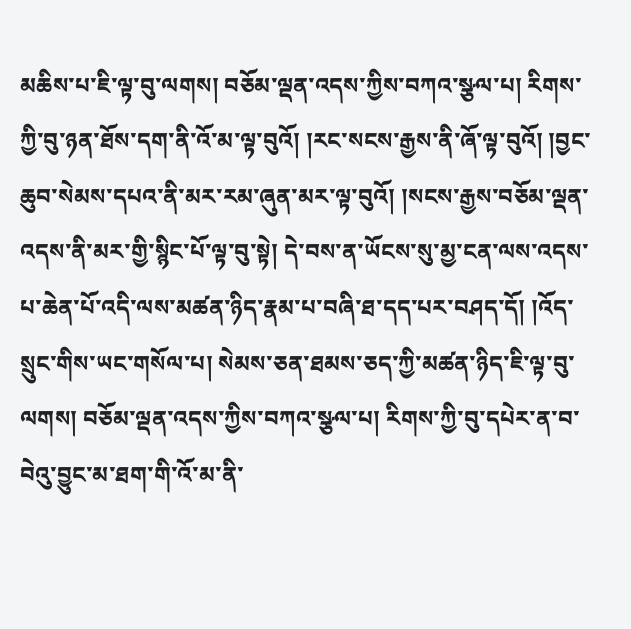མཆིས་པ་ཇི་ལྟ་བུ་ལགས། བཅོམ་ལྡན་འདས་ཀྱིས་བཀའ་སྩལ་པ། རིགས་ཀྱི་བུ་ཉན་ཐོས་དག་ནི་འོ་མ་ལྟ་བུའོ། །རང་སངས་རྒྱས་ནི་ཞོ་ལྟ་བུའོ། །བྱང་ཆུབ་སེམས་དཔའ་ནི་མར་རམ་ཞུན་མར་ལྟ་བུའོ། །སངས་རྒྱས་བཅོམ་ལྡན་འདས་ནི་མར་གྱི་སྙིང་པོ་ལྟ་བུ་སྟེ། དེ་བས་ན་ཡོངས་སུ་མྱ་ངན་ལས་འདས་པ་ཆེན་པོ་འདི་ལས་མཚན་ཉིད་རྣམ་པ་བཞི་ཐ་དད་པར་བཤད་དོ། །འོད་སྲུང་གིས་ཡང་གསོལ་པ། སེམས་ཅན་ཐམས་ཅད་ཀྱི་མཚན་ཉིད་ཇི་ལྟ་བུ་ལགས། བཅོམ་ལྡན་འདས་ཀྱིས་བཀའ་སྩལ་པ། རིགས་ཀྱི་བུ་དཔེར་ན་བ་བེའུ་བྱུང་མ་ཐག་གི་འོ་མ་ནི་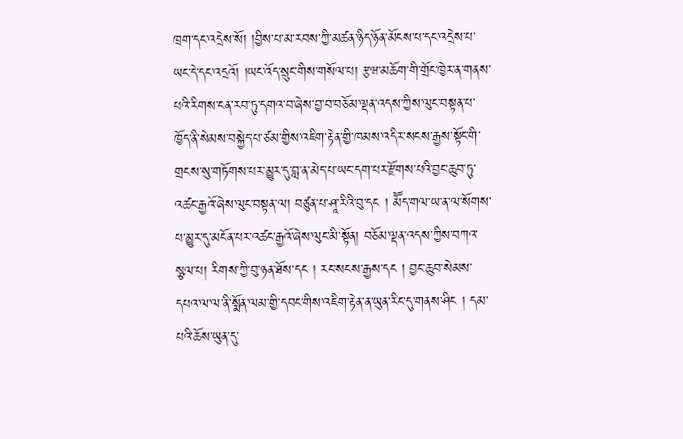ཁྲག་དང་འདྲེས་སོ། །བྱིས་པ་མ་རབས་ཀྱི་མཚན་ཉིད་ཉོན་མོངས་པ་དང་འདྲེས་པ་ཡང་དེ་དང་འདྲའོ། །ཡང་འོད་སྲུང་གིས་གསོལ་པ། རྩཝ་མཆོག་གི་གྲོང་ཁྱེར་ན་གནས་པའི་རིགས་ངན་རབ་ཏུ་དགའ་བ་ཞེས་བྱ་བ་བཅོམ་ལྡན་འདས་ཀྱིས་ལུང་བསྟན་པ་ཁྱོད་ནི་སེམས་བསྐྱེད་པ་ཙམ་གྱིས་འཇིག་རྟེན་གྱི་ཁམས་འདིར་སངས་རྒྱས་སྟོང་གི་གྲངས་སུ་གཏོགས་པར་མྱུར་དུ་བླ་ན་མེད་པ་ཡང་དག་པར་རྫོགས་པའི་བྱང་ཆུབ་ཏུ་འཚང་རྒྱའོ་ཞེས་ལུང་བསྟན་ལ། བཙུན་པ་ཤཱ་རིའི་བུ་དང ། མཽད་གལ་ཡ་ན་ལ་སོགས་པ་མྱུར་དུ་མངོན་པར་འཚང་རྒྱའོ་ཞེས་ལུང་མི་སྟོན། བཅོམ་ལྡན་འདས་ཀྱིས་བཀའ་སྩལ་པ། རིགས་ཀྱི་བུ་ཉན་ཐོས་དང ། རང་སངས་རྒྱས་དང ། བྱང་ཆུབ་སེམས་དཔའ་ལ་ལ་ནི་སྨོན་ལམ་གྱི་དབང་གིས་འཇིག་རྟེན་ན་ཡུན་རིང་དུ་གནས་ཤིང ། དམ་པའི་ཆོས་ཡུན་དུ་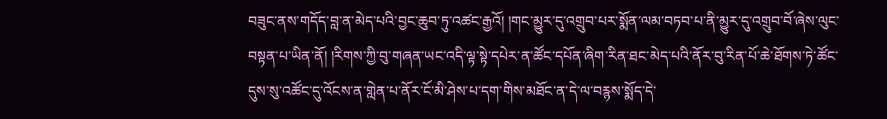བཟུང་ནས་གདོད་བླ་ན་མེད་པའི་བྱང་ཆུབ་ཏུ་འཚང་རྒྱའོ། །གང་མྱུར་དུ་འགྲུབ་པར་སྨོན་ལམ་བཏབ་པ་ནི་མྱུར་དུ་འགྲུབ་བོ་ཞེས་ལུང་བསྟན་པ་ཡིན་ནོ། །རིགས་ཀྱི་བུ་གཞན་ཡང་འདི་ལྟ་སྟེ་དཔེར་ན་ཚོང་དཔོན་ཞིག་རིན་ཐང་མེད་པའི་ནོར་བུ་རིན་པོ་ཆེ་ཐོགས་ཏེ་ཚོང་དུས་སུ་འཚོང་དུ་འོངས་ན་གླེན་པ་ནོར་ངོ་མི་ཤེས་པ་དག་གིས་མཐོང་ན་དེ་ལ་བརྙས་སྨོད་དེ་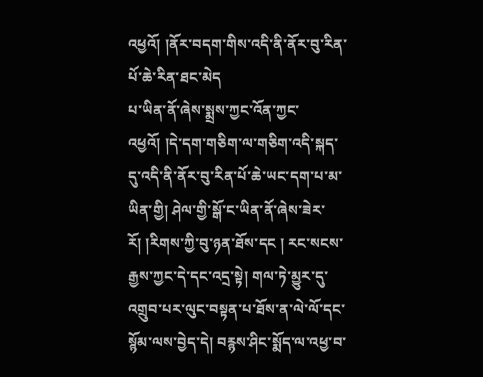འཕྱའོ། །ནོར་བདག་གིས་འདི་ནི་ནོར་བུ་རིན་པོ་ཆེ་རིན་ཐང་མེད
པ་ཡིན་ནོ་ཞེས་སྨྲས་ཀྱང་འོན་ཀྱང་འཕྱའོ། །དེ་དག་གཅིག་ལ་གཅིག་འདི་སྐད་དུ་འདི་ནི་ནོར་བུ་རིན་པོ་ཆེ་ཡང་དག་པ་མ་ཡིན་གྱི། ཤེལ་གྱི་སྒོ་ང་ཡིན་ནོ་ཞེས་ཟེར་རོ། །རིགས་ཀྱི་བུ་ཉན་ཐོས་དང ། རང་སངས་རྒྱས་ཀྱང་དེ་དང་འདྲ་སྟེ། གལ་ཏེ་མྱུར་དུ་འགྲུབ་པར་ལུང་བསྟན་པ་ཐོས་ན་ལེ་ལོ་དང་སྙོམ་ལས་བྱེད་དེ། བརྙས་ཤིང་སྨོད་ལ་འཕྱ་བ་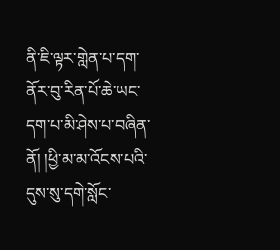ནི་ཇི་ལྟར་གླེན་པ་དག་ནོར་བུ་རིན་པོ་ཆེ་ཡང་དག་པ་མི་ཤེས་པ་བཞིན་ནོ། །ཕྱི་མ་མ་འོངས་པའི་དུས་སུ་དགེ་སློང་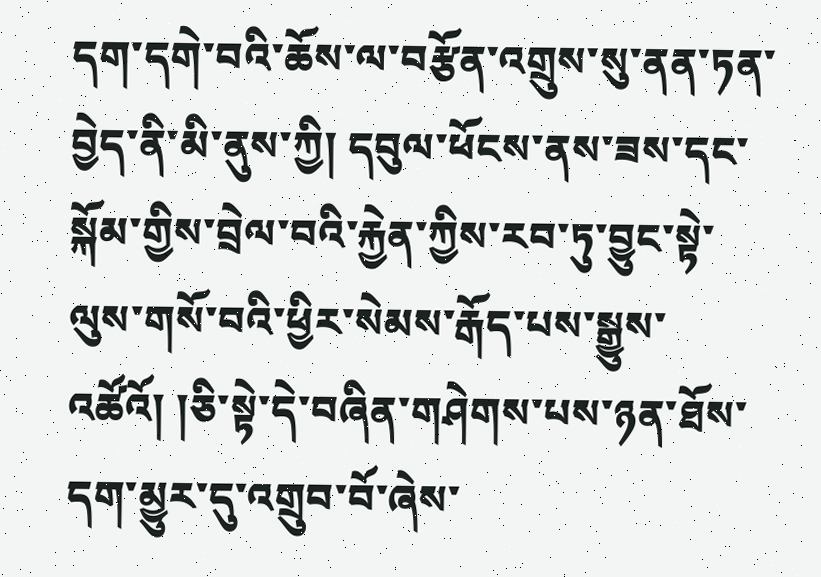དག་དགེ་བའི་ཆོས་ལ་བརྩོན་འགྲུས་སུ་ནན་ཏན་བྱེད་ནི་མི་ནུས་ཀྱི། དབུལ་ཕོངས་ནས་ཟས་དང་སྐོམ་གྱིས་བྲེལ་བའི་རྐྱེན་ཀྱིས་རབ་ཏུ་བྱུང་སྟེ་ལུས་གསོ་བའི་ཕྱིར་སེམས་རྒོད་པས་སྒྱུས་འཚོའོ། །ཅི་སྟེ་དེ་བཞིན་གཤེགས་པས་ཉན་ཐོས་དག་མྱུར་དུ་འགྲུབ་བོ་ཞེས་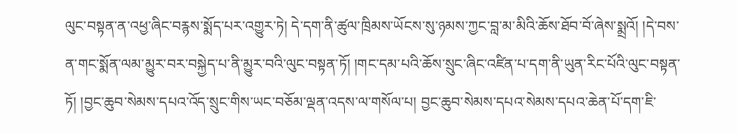ལུང་བསྟན་ན་འཕྱ་ཞིང་བརྙས་སྨོད་པར་འགྱུར་ཏེ། དེ་དག་ནི་ཚུལ་ཁྲིམས་ཡོངས་སུ་ཉམས་ཀྱང་བླ་མ་མིའི་ཆོས་ཐོབ་བོ་ཞེས་སྨྲའོ། །དེ་བས་ན་གང་སྨོན་ལམ་མྱུར་བར་བསྐྱེད་པ་ནི་མྱུར་བའི་ལུང་བསྟན་ཏོ། །གང་དམ་པའི་ཆོས་སྲུང་ཞིང་འཛིན་པ་དག་ནི་ཡུན་རིང་པོའི་ལུང་བསྟན་ཏོ། །བྱང་ཆུབ་སེམས་དཔའ་འོད་སྲུང་གིས་ཡང་བཅོམ་ལྡན་འདས་ལ་གསོལ་པ། བྱང་ཆུབ་སེམས་དཔའ་སེམས་དཔའ་ཆེན་པོ་དག་ཇི་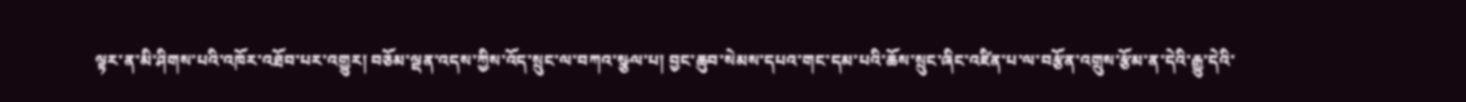ལྟར་ན་མི་ཤིགས་པའི་འཁོར་འཐོབ་པར་འགྱུར། བཅོམ་ལྡན་འདས་ཀྱིས་འོད་སྲུང་ལ་བཀའ་སྩལ་པ། བྱང་ཆུབ་སེམས་དཔའ་གང་དམ་པའི་ཆོས་སྲུང་ཞིང་འཛིན་པ་ལ་བརྩོན་འགྲུས་རྩོམ་ན་དེའི་རྒྱུ་དེའི་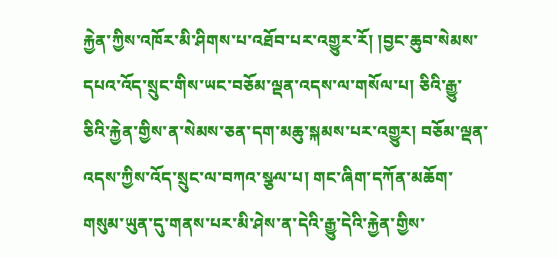རྐྱེན་ཀྱིས་འཁོར་མི་ཤིགས་པ་འཐོབ་པར་འགྱུར་རོ། །བྱང་ཆུབ་སེམས་དཔའ་འོད་སྲུང་གིས་ཡང་བཅོམ་ལྡན་འདས་ལ་གསོལ་པ། ཅིའི་རྒྱུ་ཅིའི་རྐྱེན་གྱིས་ན་སེམས་ཅན་དག་མཆུ་སྐམས་པར་འགྱུར། བཅོམ་ལྡན་འདས་ཀྱིས་འོད་སྲུང་ལ་བཀའ་སྩལ་པ། གང་ཞིག་དཀོན་མཆོག་གསུམ་ཡུན་དུ་གནས་པར་མི་ཤེས་ན་དེའི་རྒྱུ་དེའི་རྐྱེན་གྱིས་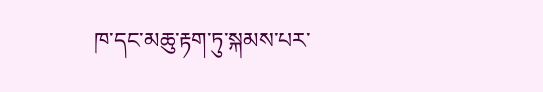ཁ་དང་མཆུ་རྟག་ཏུ་སྐམས་པར་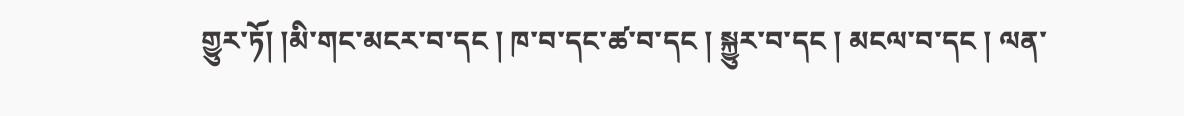གྱུར་ཏོ། །མི་གང་མངར་བ་དང ། ཁ་བ་དང་ཚ་བ་དང ། སྐྱུར་བ་དང ། མངལ་བ་དང ། ལན་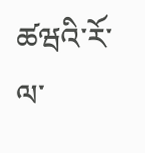ཚཝའི་རོ་ལ་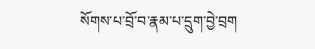སོགས་པ་བྲོ་བ་རྣམ་པ་དྲུག་བྱེ་བྲག